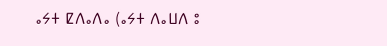ⴰⵢⵜ ⵇⴷⴰⴷⴰ (ⴰⵢⵜ ⴷⴰⵡⴷ ⵓ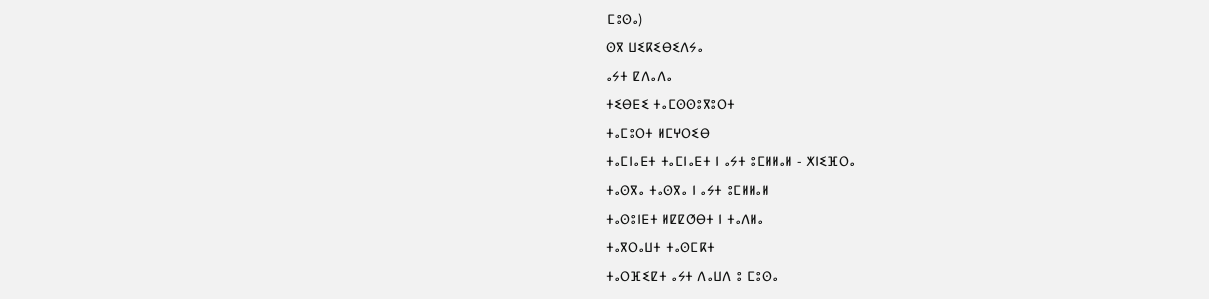ⵎⵓⵙⴰ)
ⵙⴳ ⵡⵉⴽⵉⴱⵉⴷⵢⴰ
ⴰⵢⵜ ⵇⴷⴰⴷⴰ
ⵜⵉⴱⴹⵉ ⵜⴰⵎⵙⵙⵓⴳⵓⵔⵜ
ⵜⴰⵎⵓⵔⵜ ⵍⵎⵖⵔⵉⴱ
ⵜⴰⵎⵏⴰⴹⵜ ⵜⴰⵎⵏⴰⴹⵜ ⵏ ⴰⵢⵜ ⵓⵎⵍⵍⴰⵍ - ⵅⵏⵉⴼⵔⴰ
ⵜⴰⵙⴳⴰ ⵜⴰⵙⴳⴰ ⵏ ⴰⵢⵜ ⵓⵎⵍⵍⴰⵍ
ⵜⴰⵙⵓⵏⴹⵜ ⵍⵇⵇⵚⴱⵜ ⵏ ⵜⴰⴷⵍⴰ
ⵜⴰⴳⵔⴰⵡⵜ ⵜⴰⵙⵎⴽⵜ
ⵜⴰⵔⴼⵉⵇⵜ ⴰⵢⵜ ⴷⴰⵡⴷ ⵓ ⵎⵓⵙⴰ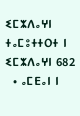ⵉⵎⵣⴷⴰⵖⵏ
ⵜⴰⵎⵓⵜⵜⵔⵜ ⵏ ⵉⵎⵣⴷⴰⵖⵏ 682
  • ⴰⵎⴹⴰⵏ ⵏ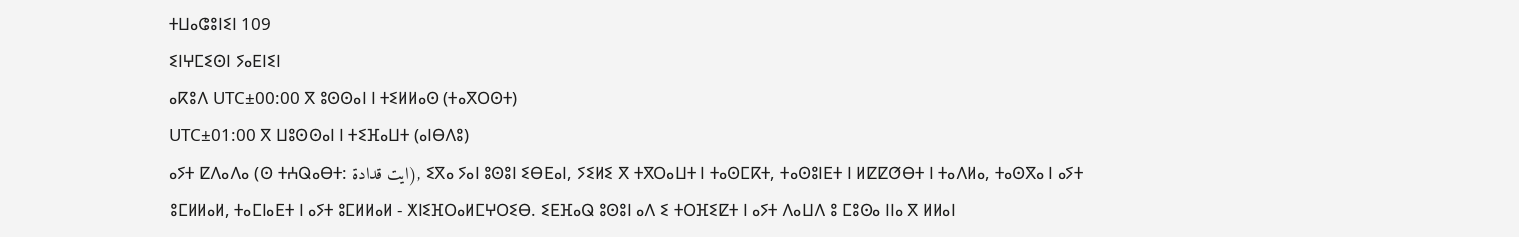ⵜⵡⴰⵛⵓⵏⵉⵏ 109
ⵉⵏⵖⵎⵉⵙⵏ ⵢⴰⴹⵏⵉⵏ
ⴰⴽⵓⴷ UTC±00:00 ⴳ ⵓⵙⵙⴰⵏ ⵏ ⵜⵉⵍⵍⴰⵙ (ⵜⴰⴳⵔⵙⵜ)
UTC±01:00 ⴳ ⵡⵓⵙⵙⴰⵏ ⵏ ⵜⵉⴼⴰⵡⵜ (ⴰⵏⴱⴷⵓ)
ⴰⵢⵜ ⵇⴷⴰⴷⴰ (ⵙ ⵜⵄⵕⴰⴱⵜ: ايت قدادة), ⵉⴳⴰ ⵢⴰⵏ ⵓⵙⵓⵏ ⵉⴱⴹⴰⵏ, ⵢⵉⵍⵉ ⴳ ⵜⴳⵔⴰⵡⵜ ⵏ ⵜⴰⵙⵎⴽⵜ, ⵜⴰⵙⵓⵏⴹⵜ ⵏ ⵍⵇⵇⵚⴱⵜ ⵏ ⵜⴰⴷⵍⴰ, ⵜⴰⵙⴳⴰ ⵏ ⴰⵢⵜ ⵓⵎⵍⵍⴰⵍ, ⵜⴰⵎⵏⴰⴹⵜ ⵏ ⴰⵢⵜ ⵓⵎⵍⵍⴰⵍ - ⵅⵏⵉⴼⵔⴰⵍⵎⵖⵔⵉⴱ. ⵉⴹⴼⴰⵕ ⵓⵙⵓⵏ ⴰⴷ ⵉ ⵜⵔⴼⵉⵇⵜ ⵏ ⴰⵢⵜ ⴷⴰⵡⴷ ⵓ ⵎⵓⵙⴰ ⵏⵏⴰ ⴳ ⵍⵍⴰⵏ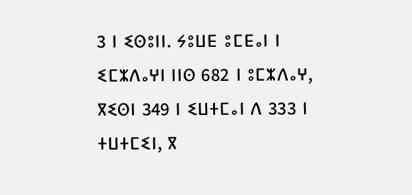3 ⵏ ⵉⵙⵓⵏⵏ. ⵢⵓⵡⴹ ⵓⵎⴹⴰⵏ ⵏ ⵉⵎⵣⴷⴰⵖⵏ ⵏⵏⵙ 682 ⵏ ⵓⵎⵣⴷⴰⵖ, ⴳⵉⵙⵏ 349 ⵏ ⵉⵡⵜⵎⴰⵏ ⴷ 333 ⵏ ⵜⵡⵜⵎⵉⵏ, ⴳ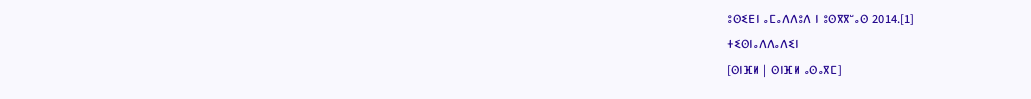ⵓⵙⵉⴹⵏ ⴰⵎⴰⴷⴷⵓⴷ ⵏ ⵓⵙⴳⴳⵯⴰⵙ 2014.[1]
ⵜⵉⵙⵏⴰⴷⴷⴰⴷⵉⵏ
[ⵙⵏⴼⵍ | ⵙⵏⴼⵍ ⴰⵙⴰⴳⵎ]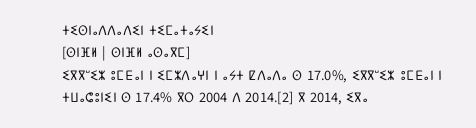ⵜⵉⵙⵏⴰⴷⴷⴰⴷⵉⵏ ⵜⵉⵎⴰⵜⴰⵢⵉⵏ
[ⵙⵏⴼⵍ | ⵙⵏⴼⵍ ⴰⵙⴰⴳⵎ]
ⵉⴳⴳⵯⵉⵣ ⵓⵎⴹⴰⵏ ⵏ ⵉⵎⵣⴷⴰⵖⵏ ⵏ ⴰⵢⵜ ⵇⴷⴰⴷⴰ ⵙ 17.0%, ⵉⴳⴳⵯⵉⵣ ⵓⵎⴹⴰⵏ ⵏ ⵜⵡⴰⵛⵓⵏⵉⵏ ⵙ 17.4% ⴳⵔ 2004 ⴷ 2014.[2] ⴳ 2014, ⵉⴳⴰ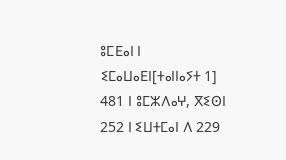ⵓⵎⴹⴰⵏ ⵏ ⵉⵎⴰⵡⴰⴹⵏ[ⵜⴰⵏⵏⴰⵢⵜ 1] 481 ⵏ ⵓⵎⵣⴷⴰⵖ, ⴳⵉⵙⵏ 252 ⵏ ⵉⵡⵜⵎⴰⵏ ⴷ 229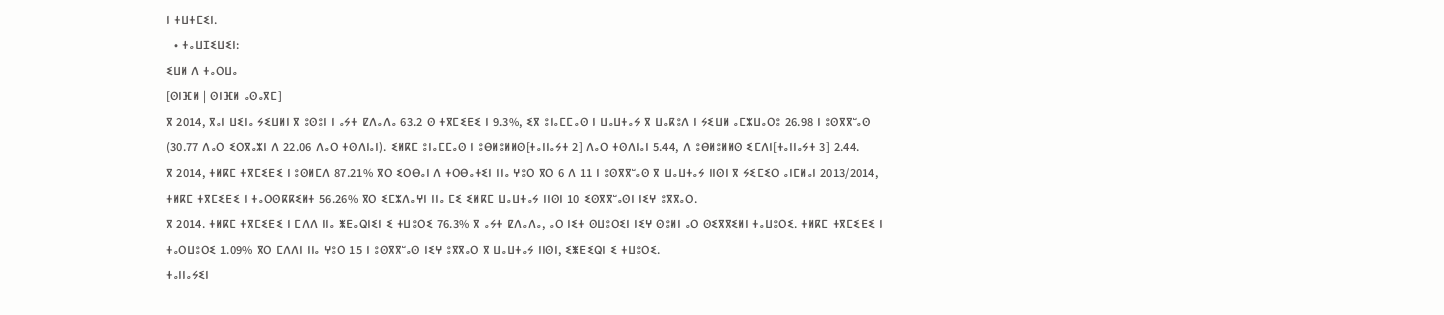ⵏ ⵜⵡⵜⵎⵉⵏ.
  • ⵜⴰⵡⵊⵉⵡⵉⵏ:
ⵉⵡⵍ ⴷ ⵜⴰⵔⵡⴰ
[ⵙⵏⴼⵍ | ⵙⵏⴼⵍ ⴰⵙⴰⴳⵎ]
ⴳ 2014, ⴳⴰⵏ ⵡⵉⵏⴰ ⵢⵉⵡⵍⵏ ⴳ ⵓⵙⵓⵏ ⵏ ⴰⵢⵜ ⵇⴷⴰⴷⴰ 63.2 ⵙ ⵜⴳⵎⵉⴹⵉ ⵏ 9.3%, ⵉⴳ ⵓⵏⴰⵎⵎⴰⵙ ⵏ ⵡⴰⵡⵜⴰⵢ ⴳ ⵡⴰⴽⵓⴷ ⵏ ⵢⵉⵡⵍ ⴰⵎⵣⵡⴰⵔⵓ 26.98 ⵏ ⵓⵙⴳⴳⵯⴰⵙ (30.77 ⴷⴰⵔ ⵉⵔⴳⴰⵣⵏ ⴷ 22.06 ⴷⴰⵔ ⵜⵙⴷⵏⴰⵏ). ⵉⵍⴽⵎ ⵓⵏⴰⵎⵎⴰⵙ ⵏ ⵓⴱⵍⵓⵍⵍⵙ[ⵜⴰⵏⵏⴰⵢⵜ 2] ⴷⴰⵔ ⵜⵙⴷⵏⴰⵏ 5.44, ⴷ ⵓⴱⵍⵓⵍⵍⵙ ⵉⵎⴷⵏ[ⵜⴰⵏⵏⴰⵢⵜ 3] 2.44.
ⴳ 2014, ⵜⵍⴽⵎ ⵜⴳⵎⵉⴹⵉ ⵏ ⵓⵙⵍⵎⴷ 87.21% ⴳⵔ ⵉⵔⴱⴰⵏ ⴷ ⵜⵔⴱⴰⵜⵉⵏ ⵏⵏⴰ ⵖⵓⵔ ⴳⵔ 6 ⴷ 11 ⵏ ⵓⵙⴳⴳⵯⴰⵙ ⴳ ⵡⴰⵡⵜⴰⵢ ⵏⵏⵙⵏ ⴳ ⵢⵉⵎⵉⵔ ⴰⵏⵎⵍⴰⵏ 2013/2014, ⵜⵍⴽⵎ ⵜⴳⵎⵉⴹⵉ ⵏ ⵜⴰⵔⵙⴽⴽⵉⵍⵜ 56.26% ⴳⵔ ⵉⵎⵣⴷⴰⵖⵏ ⵏⵏⴰ ⵎⵉ ⵉⵍⴽⵎ ⵡⴰⵡⵜⴰⵢ ⵏⵏⵙⵏ 10 ⵉⵙⴳⴳⵯⴰⵙⵏ ⵏⵉⵖ ⵓⴳⴳⴰⵔ.
ⴳ 2014. ⵜⵍⴽⵎ ⵜⴳⵎⵉⴹⵉ ⵏ ⵎⴷⴷ ⵏⵏⴰ ⵥⴹⴰⵕⵏⵉⵏ ⵉ ⵜⵡⵓⵔⵉ 76.3% ⴳ ⴰⵢⵜ ⵇⴷⴰⴷⴰ, ⴰⵔ ⵏⵉⵜ ⵙⵡⵓⵔⵉⵏ ⵏⵉⵖ ⵙⵓⵍⵏ ⴰⵔ ⵙⵉⴳⴳⵉⵍⵏ ⵜⴰⵡⵓⵔⵉ. ⵜⵍⴽⵎ ⵜⴳⵎⵉⴹⵉ ⵏ ⵜⴰⵔⵡⵓⵔⵉ 1.09% ⴳⵔ ⵎⴷⴷⵏ ⵏⵏⴰ ⵖⵓⵔ 15 ⵏ ⵓⵙⴳⴳⵯⴰⵙ ⵏⵉⵖ ⵓⴳⴳⴰⵔ ⴳ ⵡⴰⵡⵜⴰⵢ ⵏⵏⵙⵏ, ⵉⵥⴹⵉⵕⵏ ⵉ ⵜⵡⵓⵔⵉ.
ⵜⴰⵏⵏⴰⵢⵉⵏ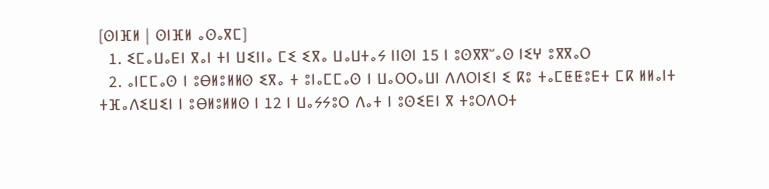[ⵙⵏⴼⵍ | ⵙⵏⴼⵍ ⴰⵙⴰⴳⵎ]
  1. ⵉⵎⴰⵡⴰⴹⵏ ⴳⴰⵏ ⵜⵏ ⵡⵉⵏⵏⴰ ⵎⵉ ⵉⴳⴰ ⵡⴰⵡⵜⴰⵢ ⵏⵏⵙⵏ 15 ⵏ ⵓⵙⴳⴳⵯⴰⵙ ⵏⵉⵖ ⵓⴳⴳⴰⵔ
  2. ⴰⵏⵎⵎⴰⵙ ⵏ ⵓⴱⵍⵓⵍⵍⵙ ⵉⴳⴰ ⵜ ⵓⵏⴰⵎⵎⴰⵙ ⵏ ⵡⴰⵔⵔⴰⵡⵏ ⴷⴷⵔⵏⵉⵏ ⵉ ⴽⵓ ⵜⴰⵎⵟⵟⵓⴹⵜ ⵎⴽ ⵍⵍⴰⵏⵜ ⵜⴼⴰⴷⵉⵡⵉⵏ ⵏ ⵓⴱⵍⵓⵍⵍⵙ ⵏ 12 ⵏ ⵡⴰⵢⵢⵓⵔ ⴷⴰⵜ ⵏ ⵓⵙⵉⴹⵏ ⴳ ⵜⵓⵔⴷⵔⵜ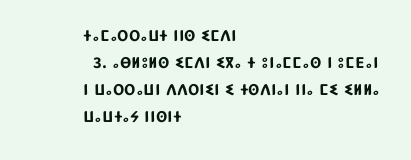ⵜⴰⵎⴰⵔⵔⴰⵡⵜ ⵏⵏⵙ ⵉⵎⴷⵏ
  3. ⴰⴱⵍⵓⵍⵙ ⵉⵎⴷⵏ ⵉⴳⴰ ⵜ ⵓⵏⴰⵎⵎⴰⵙ ⵏ ⵓⵎⴹⴰⵏ ⵏ ⵡⴰⵔⵔⴰⵡⵏ ⴷⴷⵔⵏⵉⵏ ⵉ ⵜⵙⴷⵏⴰⵏ ⵏⵏⴰ ⵎⵉ ⵉⵍⵍⴰ ⵡⴰⵡⵜⴰⵢ ⵏⵏⵙⵏⵜ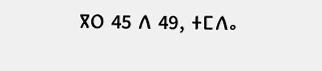ⴳⵔ 45 ⴷ 49, ⵜⵎⴷⴰ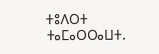ⵜⵓⴷⵔⵜ ⵜⴰⵎⴰⵔⵔⴰⵡⵜ.